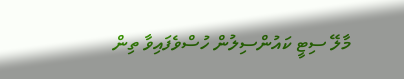މާލޭ ސިޓީ ކައުންސިލުން ހުސްވެފައިވާ ތިން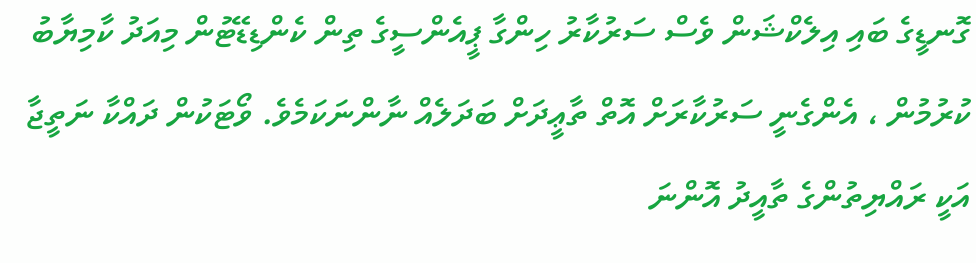ގޮނޑީގެ ބައި އިލެކްޝަން ވެސް ސަރުކާރު ހިންގާ ޕީއެންސީގެ ތިން ކެންޑިޑޭޓުން މިއަދު ކާމިޔާބު ކުރުމުން ، އެންގެނީ ސަރުކާރަށް އޮތް ތާޢީދަށް ބަދަލެއް ނާންނަކަމެވެ. ވޯޓަކުން ދައްކާ ނަތީޖާ އަކީ ރައްޔިތުންގެ ތާއީދު އޮންނަ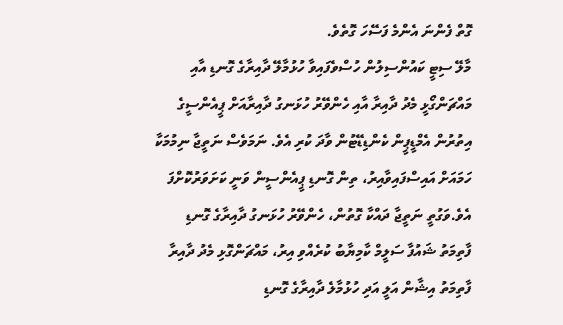ގޮތް ފެންނަ އެންމެ ފަސޭހަ ގޮތެވެ.
މާލޭ ސިޓީ ކައުންސިލުން ހުސްވެފައިވާ ހުޅުމާލޭ ދާއިރާގެ ގޮނޑި އާއި މައްޗަންގޯޅީ މެދު ދާއިރާ އާއި ހެންވޭރު ހުޅަނގު ދާއިރާއަށް ޕީއެންސީގެ އިތުރުން އެމްޑީޕީން ކެންޑިޑޭޓުން ވާދަ ކުރި އެވެ. ނަމަވެސް ނަތީޖާ ނިމުމަކާ ހަމައަށް އައިސްފައިވާއިރު، ތިން ގޮނޑި ޕީއެންސީން ވަނީ ކަށަވަރުކޮށްފަ އެވެ.ވަގުތީ ނަތީޖާ ދައްކާ ގޮތުން، ހެންވޭރު ހުޅަނގު ދާއިރާގެ ގޮނޑި ފާތިމަތު ޝައުފާ ސަލީމް ކާމިޔާބު ކުރެއްވި އިރު، މައްޗަންގޮޅި މެދު ދާއިރާ ފާތިމަތު އިޝާން އަލީ އަދި ހުޅުމާލެ ދާއިރާގެ ގޮނޑި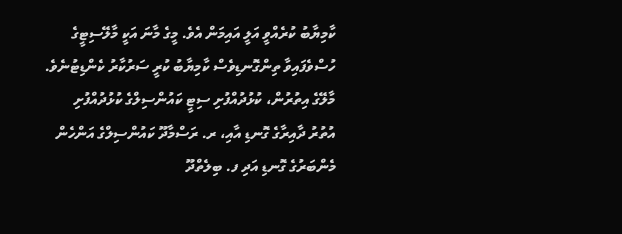ކާމިޔާބު ކުރެއްވީ އަލީ އައިމަން އެވެ. މީގެ މާނަ އަކީ މާލޭސިޓީގެ ހުސްވެފައިވާ ތިންގޮނޑިވެސް ކާމިޔާބު ކުރީ ސަރުކާރު ކެންޑިޓުނެވެ.
މާލޭގެ އިތުރުން، ކުޅުދުއްފުށި ސިޓީ ކައުންސިލްގެ ކުޅުދުއްފުށި އުތުރު ދާއިރާގެ ގޮނޑި އާއި، ރ. ރަސްމާދޫ ކައުންސިލްގެ އަންހެން މެންބަރުގެ ގޮނޑި އަދި ފ. ބިލެތްދޫ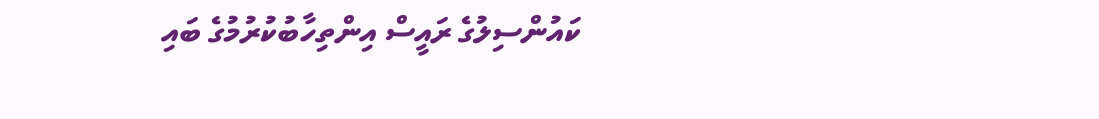ކައުންސިލުގެ ރައީސް އިންތިހާބުކުރުމުގެ ބައި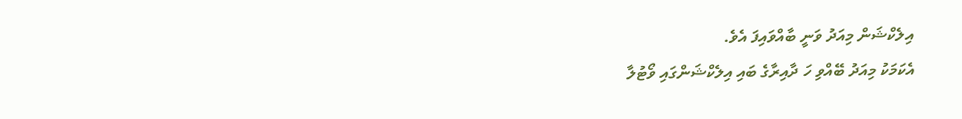އިލެކްޝަން މިއަދު ވަނީ ބާއްވައިފަ އެވެ.
އެކަމަކު މިއަދު ބޭއްވި ހަ ދާއިރާގެ ބައި އިލެކްޝަންގައި ވޯޓުލާ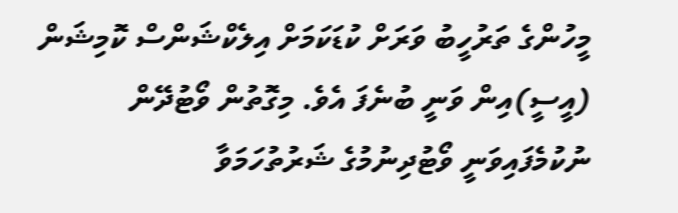މީހުންގެ ތަރުހީބު ވަރަށް ކުޑަކަމަށް އިލެކްޝަންސް ކޮމިޝަން (އީސީ)އިން ވަނީ ބުނެފަ އެވެ. މިގޮތުން ވޯޓުދޭން ނުކުމެފައިވަނީ ވޯޓުދިނުމުގެ ޝަރުތުހަމަވާ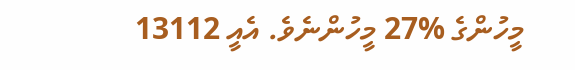މީހުންގެ %27 މީހުންނެވެ. އެއީ 13112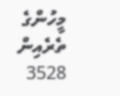މީހުންގެ ތެރެއިން 3528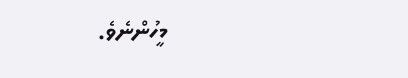މީހުންނެވެ.